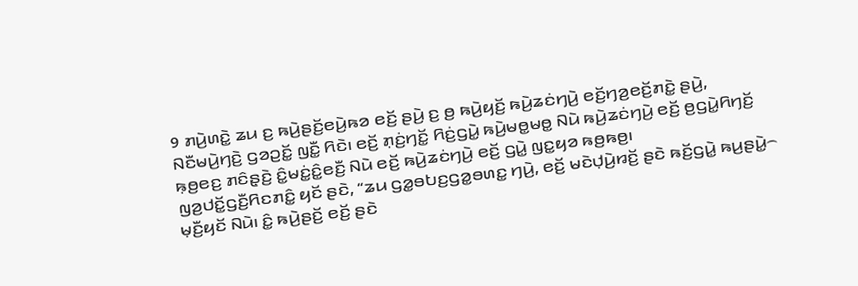9 ꤊꤣꤧ꤬ꤛꤢꤧ꤭ ꤘꤣ ꤢ꤬ ꤒꤣꤧ꤬ꤔꤢꤩ꤬ꤕꤣꤧ꤬ꤒꤤ ꤕꤢꤩ꤬ ꤔꤣꤧ꤬ ꤢ꤬ ꤥ꤬ ꤒꤣꤧ꤬ꤟꤢꤩ꤬ ꤒꤣꤧ꤬ꤘꤢꤦꤚꤣꤧ꤬ ꤕꤢꤩ꤬ꤚꤤ꤬ꤕꤢꤩ꤬ꤊꤢꤧ꤭ ꤔꤣꤧ꤬, ꤡꤢꤪꤗꤣꤧ꤬ꤚꤢꤧ꤬ ꤞꤤꤑꤢꤩ꤭ ꤜꤢꤪ꤭ ꤖꤢꤧ꤯ ꤕꤢꤩ꤬ ꤊ꤫ꤢꤦ꤬ꤚꤢꤩ꤭ ꤖꤢꤦ꤬ꤞꤣꤧ꤭ ꤒꤣꤧ꤬ꤗꤥ꤭ꤗꤥ꤭ ꤡꤣꤧ ꤒꤣꤧ꤬ꤘꤢꤦꤚꤣꤧ꤬ ꤕꤢꤩ꤬ ꤥ꤬ꤞꤣꤧ꤭ꤖꤚꤢꤩ꤬ ꤒ꤫ꤥ꤬ꤕꤢ꤬ ꤊꤢꤨꤔ꤫ꤢꤧ꤬ ꤢꤨ꤭ꤗꤢꤦ꤭ꤢꤨ꤭ꤕꤢꤪ꤬ ꤡꤣꤧ ꤕꤢꤩ꤬ ꤒꤣꤧ꤬ꤘꤢꤦꤚꤣꤧ꤬ ꤕꤢꤩ꤬ ꤞꤣꤧ꤭ ꤜꤢ꤭ꤟꤤ ꤒꤥ꤬ꤒꤥ꤬꤯
ꤜꤤ꤬ꤓꤢꤩ꤭ꤞꤢꤪ꤬ꤖꤢꤊꤢꤨ꤭ ꤟꤢꤩ ꤔꤢꤧ, “ꤘꤣ ꤞꤤ꤭ꤋꤝꤢ꤬ꤞꤤ꤭ꤋꤛꤢ꤭ ꤚꤣꤧ꤬, ꤕꤢꤩ꤬ ꤗꤢꤧꤓ꤫ꤣꤧ꤬ꤙꤢꤩ꤬ ꤔꤢꤧ ꤒꤢꤩ꤬ꤞꤣꤧ꤭ ꤒꤣ꤬ꤔꤣꤧ꤭꤮ ꤗ꤫ꤢꤪ꤬ꤟꤢꤩ ꤡꤣꤧ꤯ ꤢꤨ꤭ ꤒꤣꤧ꤬ꤔꤢꤩ꤬ ꤕꤢꤩ꤬ ꤔꤢꤧ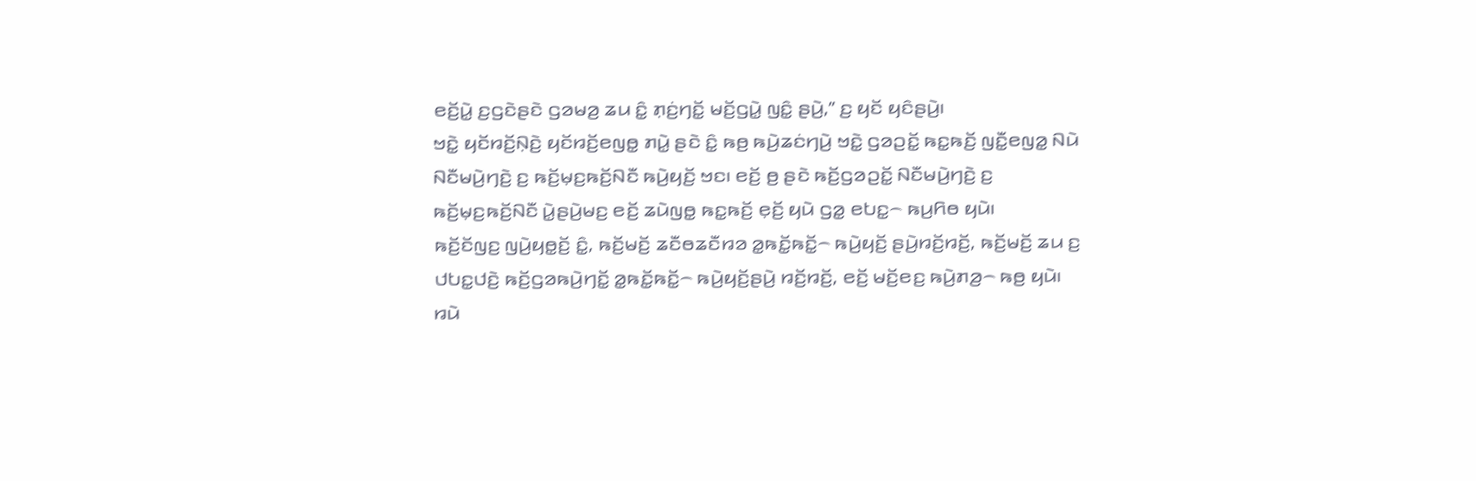ꤕꤢꤩ꤬ꤣꤧ꤭ ꤢ꤬ꤞꤢꤧꤔꤢꤧ ꤞꤤꤗꤤ꤬ ꤘꤣ ꤢꤨ꤭ ꤊ꤫ꤢꤦ꤬ꤚꤢꤩ꤭ ꤗꤢꤩ꤬ꤞꤣꤧ꤭ ꤜꤢꤨ꤭ ꤔꤣꤧ꤬,” ꤢ꤬ ꤟꤢꤩ ꤟꤢꤨꤔꤣꤧ꤬꤯
ꤠꤢꤧ꤭ ꤟꤢꤩꤙꤢꤩ꤬ꤡ꤫ꤢꤧ꤬ ꤟꤢꤩꤙꤢꤩ꤬ꤕꤜꤥ꤭ ꤊꤣꤧ꤭ ꤔꤢꤧ ꤢꤨ꤭ ꤒꤥ꤬ ꤒꤣꤧ꤬ꤘꤢꤦꤚꤣꤧ꤬ ꤠꤢꤧ꤭ ꤞꤤꤑꤢꤩ꤭ ꤒꤢ꤭ꤒꤢꤩ꤬ ꤜꤢꤪ꤭ꤕꤜꤤ꤭ ꤡꤣꤧ ꤡꤢꤪꤗꤣꤧ꤬ꤚꤢꤧ꤬ ꤢ꤬ ꤒꤢꤩ꤬ꤗ꤫ꤢ꤬ꤒꤢꤩ꤬ꤡꤢꤪ ꤒꤣꤧ꤬ꤟꤢꤩ꤬ ꤠꤢ꤯ ꤕꤢꤩ꤬ ꤥ꤬ ꤔꤢꤧ ꤒꤢꤩ꤬ꤞꤤꤑꤢꤩ꤭ ꤡꤢꤪꤗꤣꤧ꤬ꤚꤢꤧ꤬ ꤢ꤬ ꤒꤢꤩ꤬ꤗ꤫ꤢ꤬ꤒꤢꤩ꤬ꤡꤢꤪ ꤣꤧ꤭ꤔꤣꤧ꤬ꤗꤢ꤬ ꤕꤢꤩ꤬ ꤘꤣꤧꤜꤥ꤭ ꤒꤢ꤭ꤒꤢꤩ꤬ ꤕ꤫ꤢꤩ꤬ ꤟꤣꤧ ꤞꤤ꤭ ꤕꤝꤢ꤭꤮ ꤒꤣ꤬ꤖꤥ ꤟꤣꤧ꤯
ꤒꤢꤩ꤬ꤢꤩꤜꤢ꤬ ꤜꤣꤧ꤬ꤟꤥ꤭ꤢꤩ꤬ ꤢꤨ꤭, ꤒꤢꤩ꤬ꤗꤢꤩ꤬ ꤘꤢꤪꤥꤘꤢꤪꤙꤤ ꤤ꤭ꤒꤢꤩ꤭ꤒꤢꤩ꤭꤮ ꤒꤣꤧ꤬ꤟꤢꤩ꤬ ꤔꤣꤧ꤬ꤙꤢꤩ꤬ꤙꤢꤩ꤬, ꤒꤢꤩ꤬ꤗꤢꤩ꤬ ꤘꤣ ꤢ꤬ ꤓꤝꤢ꤭ꤓꤢꤧ꤬ ꤒꤢꤩ꤬ꤞꤤꤒꤣꤧ꤬ꤚꤢꤩ꤭ ꤤ꤭ꤒꤢꤩ꤭ꤒꤢꤩ꤭꤮ ꤒꤣꤧ꤬ꤟꤢꤩ꤬ꤔꤣꤧ꤬ ꤙꤢꤩ꤬ꤙꤢꤩ꤬, ꤕꤢꤩ꤬ ꤗꤢꤩ꤬ꤕꤢ꤬ ꤒꤣꤧ꤬ꤊꤤ꤬꤮ ꤒꤥ꤬ ꤟꤣꤧ꤯ ꤙꤣꤧ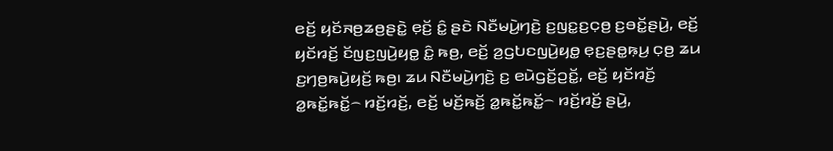ꤕꤢꤩ꤬ ꤟꤢꤩꤏꤥ꤬ꤘꤥ꤬ꤔꤢꤧ꤭ ꤕ꤫ꤢꤩ꤬ ꤢꤨ꤭ ꤔꤢꤧ ꤡꤢꤪꤗꤣꤧ꤬ꤚꤢꤧ꤬ ꤢ꤬ꤜꤢ꤭ꤢ꤬ꤍ꤫ꤥ꤬ ꤢ꤬ꤋꤢꤩ꤭ꤔꤣꤧ꤬, ꤕꤢꤩ꤬ ꤟꤢꤩꤙꤢꤩ꤬ ꤢꤩꤜꤢ꤬ꤜꤣꤧ꤬ꤟꤥ꤭ ꤢꤨ꤭ ꤒꤥ꤬, ꤕꤢꤩ꤬ ꤤ꤬ꤞꤝꤢꤜꤣꤧ꤬ꤟꤥ꤭ ꤕ꤫ꤢ꤬ꤔꤥ꤭ꤒ꤫ꤣ꤬ ꤍ꤫ꤥ꤬ ꤘꤣ ꤢ꤬ꤚꤥ꤬ꤒꤣꤧ꤬ꤟꤢꤩ꤬ ꤒꤥ꤬꤯ ꤘꤣ ꤡꤢꤪꤗꤣꤧ꤬ꤚꤢꤧ꤬ ꤢ꤬ ꤕꤣꤧꤞꤢꤩ꤬ꤑꤢꤩ꤭, ꤕꤢꤩ꤬ ꤟꤢꤩꤙꤢꤩ꤬ ꤤ꤭ꤒꤢꤩ꤭ꤒꤢꤩ꤭꤮ ꤙꤢꤩ꤬ꤙꤢꤩ꤬, ꤕꤢꤩ꤬ ꤗꤢꤩ꤬ꤒꤢꤩ꤬ ꤤ꤭ꤒꤢꤩ꤭ꤒꤢꤩ꤭꤮ ꤙꤢꤩ꤬ꤙꤢꤩ꤬ ꤔꤣꤧ꤬,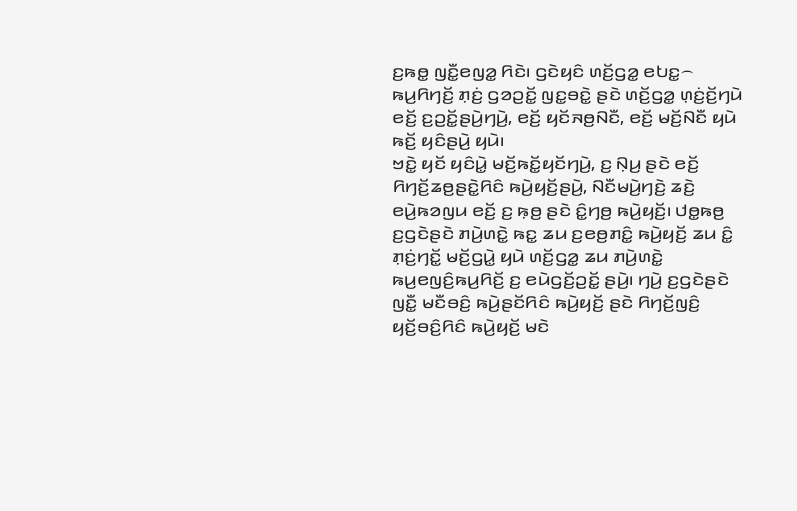ꤢ꤬ꤒꤥ꤭ ꤜꤢꤪ꤭ꤕꤜꤤ꤭ ꤖꤢꤧ꤯ ꤞꤢꤧꤟꤢꤨ ꤛꤢꤩ꤬ꤞꤤ꤭ ꤕꤝꤢ꤭꤮ ꤒꤣ꤬ꤖꤚꤢꤩ꤬ ꤊ꤫ꤢꤦ꤬ ꤞꤤꤑꤢꤩ꤭ ꤜꤢ꤭ꤋꤢꤧ꤭ ꤔꤢꤧ ꤛꤢꤩ꤬ꤞꤤ꤭ ꤛ꤫ꤢꤦ꤬ꤢꤩ꤬ꤚꤣꤧ ꤕꤢꤩ꤬ ꤢ꤬ꤑꤢꤩ꤭ꤔꤣꤧ꤬ꤚꤣꤧ꤬, ꤕꤢꤩ꤬ ꤟꤢꤩꤏꤥ꤬ꤡꤢꤪ, ꤕꤢꤩ꤬ ꤗꤢꤩ꤬ꤡꤢꤪ ꤟꤣꤧ ꤒꤢꤩ꤬ ꤟꤢꤨꤔꤣꤧ꤬ ꤟꤣꤧ꤯
ꤠꤢꤧ꤭ ꤟꤢꤩ ꤟꤢꤨꤣꤧ꤭ ꤗꤢꤩ꤬ꤒꤢꤩ꤭ꤟꤢꤩꤚꤣꤧ꤬, ꤢ꤬ ꤡ꤫ꤣ꤬ ꤔꤢꤧ ꤕꤢꤩ꤬ ꤖꤚꤢꤩ꤬ꤘꤥ꤬ꤔꤢꤧ꤭ꤖꤢꤨ ꤒꤣꤧ꤬ꤟꤢꤩ꤬ꤔꤣꤧ꤬, ꤡꤢꤪꤗꤣꤧ꤬ꤚꤢꤧ꤬ ꤘꤢꤧ꤬ ꤕꤣꤧ꤬ꤒꤤꤜꤣ ꤕꤢꤩ꤬ ꤢ꤬ ꤒ꤫ꤥ꤬ ꤔꤢꤧ ꤢꤨ꤭ꤚꤥ꤬ ꤒꤣꤧ꤬ꤟꤢꤩ꤬꤯ ꤓꤥ꤭ꤒꤥ꤬ ꤢ꤬ꤞꤢꤧꤔꤢꤧ ꤊꤣꤧ꤬ꤛꤢꤧ꤭ ꤒꤢ꤭ ꤘꤣ ꤢ꤬ꤕꤥ꤬ꤊꤢꤨ꤭ ꤒꤣꤧ꤬ꤟꤢꤩ꤬ ꤘꤣ ꤢꤨ꤭ ꤊ꤫ꤢꤦ꤬ꤚꤢꤩ꤭ ꤗꤢꤩ꤬ꤞꤣꤧ꤭ ꤟꤣꤧ ꤛꤢꤩ꤬ꤞꤤ꤭ ꤘꤣ ꤊꤣꤧ꤬ꤛꤢꤧ꤭ ꤒꤣ꤬ꤕꤜꤢꤨ꤬ꤒꤣ꤬ꤖꤢꤩ꤬ ꤢ꤬ ꤕꤣꤧꤞꤢꤩ꤬ꤑꤢꤩ꤭ ꤔꤣꤧ꤬꤯ ꤚꤣꤧ꤬ ꤢ꤬ꤞꤢꤧꤔꤢꤧ ꤜꤢꤪ꤭ ꤗꤢꤪꤋꤢꤨ꤬ ꤒꤣꤧ꤬ꤔꤢꤩꤖꤢꤨ ꤒꤣꤧ꤬ꤟꤢꤩ꤬ ꤔꤢꤧ ꤖꤚꤢꤩ꤬ꤜꤢꤨ꤬ ꤟꤢꤩ꤬ꤋꤢꤨ꤬ꤖꤢꤨ ꤒꤣꤧ꤬ꤟꤢꤩ꤬ ꤗꤢꤧ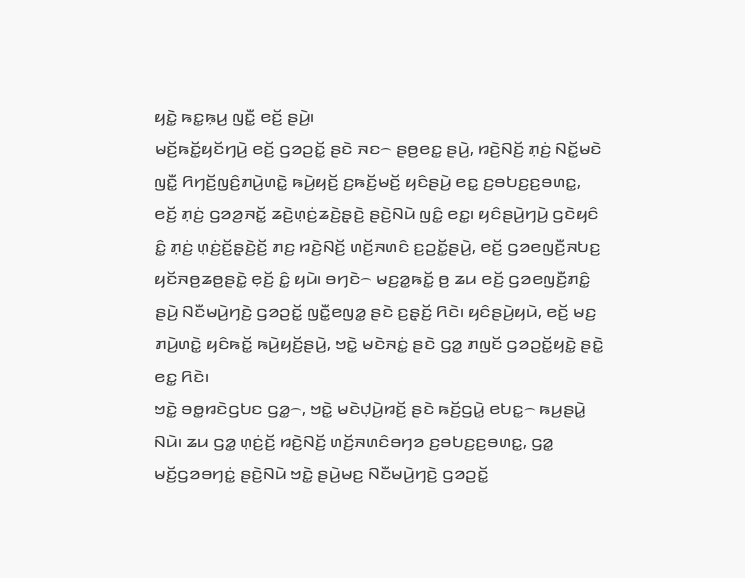ꤟꤢꤧ꤭ ꤒꤢ꤭ꤒ꤫ꤣ꤬ ꤜꤢꤪ꤭ ꤕꤢꤩ꤬ ꤔꤣꤧ꤬꤯
ꤗꤢꤩ꤬ꤒꤢꤩ꤭ꤟꤢꤩꤚꤣꤧ꤬ ꤕꤢꤩ꤬ ꤞꤤꤑꤢꤩ꤭ ꤔꤢꤧ ꤏꤢ꤮ ꤔꤥ꤬ꤕꤢ꤭ ꤔꤣꤧ꤬, ꤙꤢꤧ꤬ꤡꤢꤩ꤬ ꤊ꤫ꤢꤦ꤬ ꤡꤢꤩ꤭ꤗꤢꤧ ꤜꤢꤪ꤭ ꤖꤚꤢꤩ꤬ꤜꤢꤨ꤬ꤊꤣꤧ꤬ꤛꤢꤧ꤭ ꤒꤣꤧ꤬ꤟꤢꤩ꤬ ꤢ꤬ꤒꤢꤩ꤬ꤗꤢꤩ꤬ ꤟꤢꤨꤔꤣꤧ꤬ ꤕꤢ꤭ ꤢ꤬ꤋꤝꤢ꤬ꤢ꤬ꤋꤛꤢ꤭, ꤕꤢꤩ꤬ ꤊ꤫ꤢꤦ꤬ ꤞꤤꤤ꤬ꤏꤢꤩ꤭ ꤘꤢꤧ꤬ꤛ꤫ꤢꤦ꤬ꤘꤢꤧ꤬ꤔ꤫ꤢꤧ꤬ ꤔꤢꤧ꤬ꤡꤣꤧ ꤜꤢꤨ꤭ ꤕꤢ꤭꤯ ꤟꤢꤨꤔꤣꤧ꤬ꤚꤣꤧ꤬ ꤞꤢꤧꤟꤢꤨ ꤢꤨ꤭ ꤊ꤫ꤢꤦ꤬ ꤛ꤫ꤢꤦ꤬ꤢꤩ꤬ꤔ꤫ꤢꤧ꤬ꤢꤩ꤬ ꤊꤢ꤬ ꤙꤢꤧ꤬ꤡꤢꤩ꤬ ꤛꤢꤩ꤬ꤏꤛꤢꤨ ꤢ꤬ꤑꤢꤩ꤭ꤔꤣꤧ꤬, ꤕꤢꤩ꤬ ꤞꤤꤕꤜꤢꤪ꤬ꤏꤝꤢ꤬ ꤟꤢꤩꤏꤥ꤬ꤘꤥ꤬ꤔꤢꤧ꤭ ꤕ꤫ꤢꤩ꤬ ꤢꤨ꤭ ꤟꤣꤧ꤯ ꤋꤚꤢꤧ꤮ ꤗꤢ꤬ꤤ꤭ꤒꤢꤩ꤭ ꤥ꤬ ꤘꤣ ꤕꤢꤩ꤬ ꤞꤤꤕꤜꤢꤪ꤬ꤊꤢꤨ꤭ ꤔꤣꤧ꤬ ꤡꤢꤪꤗꤣꤧ꤬ꤚꤢꤧ꤬ ꤞꤤꤑꤢꤩ꤭ ꤜꤢꤪ꤭ꤕꤜꤤ꤭ ꤔꤢꤧ ꤢ꤬ꤔ꤫ꤢꤩ꤬ ꤖꤢꤧ꤯ ꤟꤢꤨꤔꤣꤧ꤬ꤟꤣꤧ, ꤕꤢꤩ꤬ ꤗꤢ꤬ ꤊꤣꤧ꤬ꤛꤢꤧ꤭ ꤟꤢꤨꤒꤢꤩ꤭ ꤒꤣꤧ꤬ꤟꤢꤩ꤬ꤔꤣꤧ꤬, ꤠꤢꤧ꤭ ꤗꤢꤧꤏꤢꤦ꤭ ꤔꤢꤧ ꤞꤤ꤭ ꤊꤜꤢꤩ ꤞꤤꤑꤢꤩ꤭ꤟꤢꤧ꤭ ꤔꤢꤧ꤭ ꤕꤢ꤭ ꤖꤢꤧ꤯
ꤠꤢꤧ꤭ ꤋꤥ꤭ꤙꤢꤧꤞꤝꤢ ꤞꤤ꤭꤮, ꤠꤢꤧ꤭ ꤗꤢꤧꤓ꤫ꤣꤧ꤬ꤙꤢꤩ꤬ ꤔꤢꤧ ꤒꤢꤩ꤬ꤞꤣꤧ꤭ ꤕꤝꤢ꤭꤮ ꤒꤣ꤬ꤔꤣꤧ꤭ ꤡꤣꤧ꤯ ꤘꤣ ꤞꤤ꤭ ꤛ꤫ꤢꤦ꤬ꤢꤩ꤬ ꤙꤢꤧ꤬ꤡꤢꤩ꤬ ꤛꤢꤩ꤬ꤏꤛꤢꤨꤋꤚꤤ ꤢ꤬ꤋꤝꤢ꤬ꤢ꤬ꤋꤛꤢ꤭, ꤞꤤ꤭ ꤗꤢꤩ꤬ꤞꤤꤋꤚꤢꤦ꤭ ꤔꤢꤧ꤬ꤡꤣꤧ ꤠꤢꤧ꤭ ꤔꤣꤧ꤬ꤗꤢ꤬ ꤡꤢꤪꤗꤣꤧ꤬ꤚꤢꤧ꤬ ꤞꤤꤑꤢꤩ꤭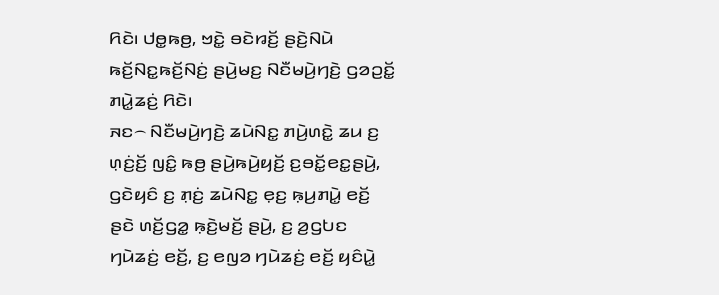ꤖꤢꤧ꤯ ꤓꤥ꤭ꤒꤥ꤬, ꤠꤢꤧ꤭ ꤋꤢꤧꤙꤢꤩ꤬ ꤔꤢꤧ꤬ꤡꤣꤧ ꤒꤢꤩ꤬ꤡꤢ꤭ꤒꤢꤩ꤬ꤡꤢꤦ꤬ ꤔꤣꤧ꤬ꤗꤢ꤬ ꤡꤢꤪꤗꤣꤧ꤬ꤚꤢꤧ꤬ ꤞꤤꤑꤢꤩ꤭ ꤊꤣꤧ꤭ꤘꤢꤦ꤬ ꤖꤢꤧ꤯
ꤏꤢ꤮ ꤡꤢꤪꤗꤣꤧ꤬ꤚꤢꤧ꤬ ꤘꤣꤧꤡꤢ꤭ ꤊꤣꤧ꤬ꤛꤢꤧ꤭ ꤘꤣ ꤢ꤬ ꤛ꤫ꤢꤦ꤬ꤢꤩ꤬ ꤜꤢꤨ꤭ ꤒꤥ꤬ ꤔꤣꤧ꤬ꤒꤣꤧ꤬ꤟꤢꤩ꤬ ꤢ꤬ꤋꤢꤩ꤭ꤕꤢ꤭ꤔꤣꤧ꤬, ꤞꤢꤧꤟꤢꤨ ꤢ꤬ ꤊ꤫ꤢꤦ꤬ ꤘꤣꤧꤡꤢ꤭ ꤕ꤫ꤢ꤬ ꤒ꤫ꤣ꤬ꤊꤣꤧ꤭ ꤕꤢꤩ꤬ ꤔꤢꤧ ꤛꤢꤩ꤬ꤞꤤ꤭ ꤒ꤫ꤢꤧ꤬ꤗꤢꤩ꤬ ꤔꤣꤧ꤬, ꤢ꤬ ꤤ꤬ꤞꤝꤢ ꤚꤣꤧꤘꤢꤦ꤬ ꤕꤢꤩ꤬, ꤢ꤬ ꤕꤜꤤ ꤚꤣꤧꤘꤢꤦ꤬ ꤕꤢꤩ꤬ ꤟꤢꤨꤣꤧ꤭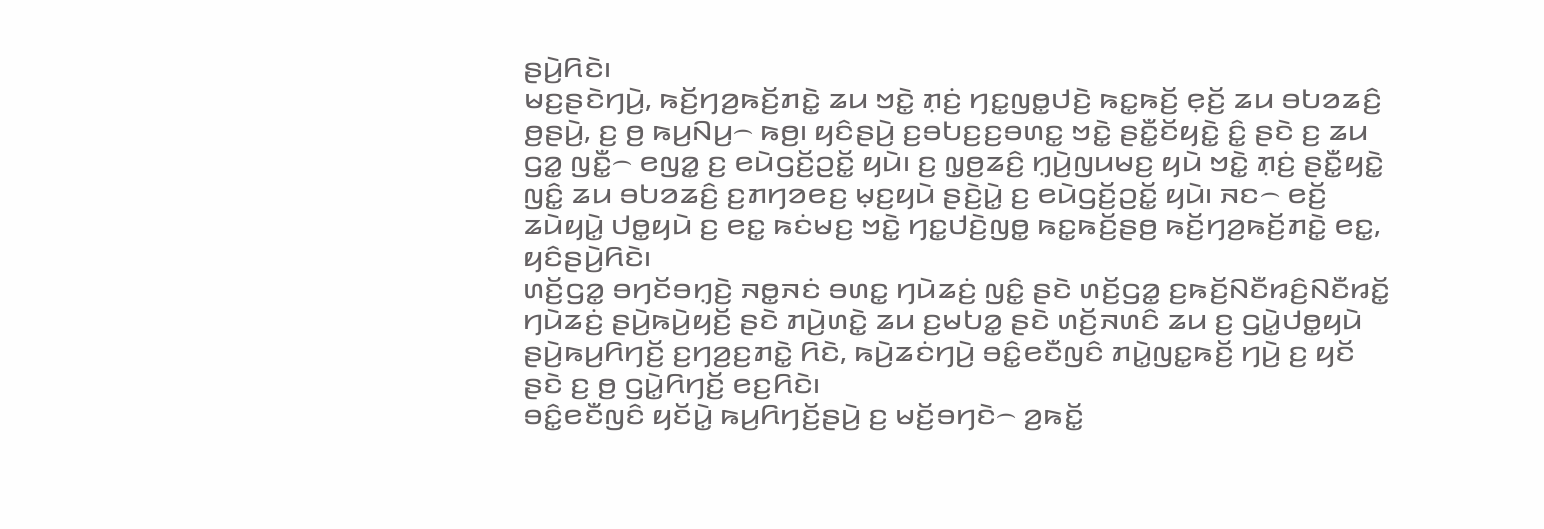ꤔꤣꤧ꤬ꤖꤢꤧ꤯
ꤗꤢ꤬ꤔꤢꤧꤚꤣꤧ꤬, ꤒꤢꤩ꤬ꤚꤤ꤬ꤒꤢꤩ꤬ꤊꤢꤧ꤭ ꤘꤣ ꤠꤢꤧ꤭ ꤊ꤫ꤢꤦ꤬ ꤚꤢ꤭ꤜꤥ꤭ꤓꤢꤧ꤬ ꤒꤢ꤭ꤒꤢꤩ꤬ ꤕ꤫ꤢꤩ꤬ ꤘꤣ ꤋꤝꤤꤘꤢꤨ꤬ ꤥ꤬ꤔꤣꤧ꤬, ꤢ꤬ ꤥ꤬ ꤒꤣ꤬ꤡꤣ꤬꤮ ꤒꤥ꤬꤯ ꤟꤢꤨꤔꤣꤧ꤬ ꤢ꤬ꤋꤝꤢ꤬ꤢ꤬ꤋꤛꤢ꤭ ꤠꤢꤧ꤭ ꤔꤢꤪ꤭ꤢꤩꤟꤢꤧ꤭ ꤢꤨ꤭ ꤔꤢꤧ ꤢ꤬ ꤘꤣ ꤞꤤ꤭ ꤜꤢꤪ꤭꤮ ꤕꤜꤤ꤭ ꤢ꤬ ꤕꤣꤧꤞꤢꤩ꤬ꤑꤢꤩ꤭ ꤟꤣꤧ꤯ ꤢ꤬ ꤜ꤫ꤥ꤬ꤘꤢꤨ꤬ ꤚ꤫ꤣꤧ꤬ꤜꤣꤗꤢ꤬ ꤟꤣꤧ ꤠꤢꤧ꤭ ꤊ꤫ꤢꤦ꤬ ꤔꤢꤪ꤭ꤟꤢꤧ꤭ ꤜꤢꤨ꤭ ꤘꤣ ꤋꤝꤤꤘꤢꤨ꤬ ꤢ꤬ꤊꤚꤤꤕꤢ꤬ ꤗ꤫ꤢ꤬ꤟꤣꤧ ꤔꤢꤧ꤬ꤣꤧ꤭ ꤢ꤬ ꤕꤣꤧꤞꤢꤩ꤬ꤑꤢꤩ꤭ ꤟꤣꤧ꤯ ꤏꤢ꤮ ꤕꤢꤩ꤬ ꤘꤣꤧꤟꤣꤧ꤭ ꤓꤥ꤭ꤟꤣꤧ ꤢ꤬ ꤕꤢ꤭ ꤒꤢꤦꤗꤢ꤬ ꤠꤢꤧ꤭ ꤚꤢ꤭ꤓꤢꤧ꤬ꤜꤥ꤭ ꤒꤢ꤭ꤒꤢꤩ꤬ꤔꤥ꤬ ꤒꤢꤩ꤬ꤚꤤ꤬ꤒꤢꤩ꤬ꤊꤢꤧ꤭ ꤕꤢ꤭, ꤟꤢꤨꤔꤣꤧ꤬ꤖꤢꤧ꤯
ꤛꤢꤩ꤬ꤞꤤ꤭ ꤋꤚꤢꤩꤋꤚ꤫ꤢꤧ꤬ ꤏꤥ꤭ꤏꤢꤦ ꤋꤛꤢ꤭ ꤚꤣꤧꤘꤢꤦ꤬ ꤜꤢꤨ꤭ ꤔꤢꤧ ꤛꤢꤩ꤬ꤞꤤ꤭ ꤢ꤬ꤒꤢꤩ꤬ꤡꤢꤪꤙꤢꤨ꤬ꤡꤢꤪꤙꤢꤩ꤭ ꤚꤣꤧꤘꤢꤦ꤬ ꤔꤣꤧ꤬ꤒꤣꤧ꤬ꤟꤢꤩ꤬ ꤔꤢꤧ ꤊꤣꤧ꤬ꤛꤢꤧ꤭ ꤘꤣ ꤢ꤬ꤗꤝꤤ꤭ ꤔꤢꤧ ꤛꤢꤩ꤬ꤏꤛꤢꤨ ꤘꤣ ꤢ꤬ ꤞꤣꤧ꤭ꤓꤥ꤭ꤟꤣꤧ ꤔꤣꤧ꤬ꤒꤣ꤬ꤖꤚꤢꤩ꤬ ꤢ꤬ꤚꤤ꤬ꤢ꤬ꤊꤢꤧ꤭ ꤖꤢꤧ, ꤒꤣꤧ꤬ꤘꤢꤦꤚꤣꤧ꤬ ꤋꤢꤨ꤭ꤕꤢꤪꤜꤢꤨ ꤊꤣꤧ꤭ꤜꤢ꤭ꤒꤢꤩ꤬ ꤚꤣꤧ꤬ ꤢ꤬ ꤟꤢꤩ ꤔꤢꤧ ꤢ꤬ ꤥ꤬ ꤞꤣꤧ꤭ꤖꤚꤢꤩ꤬ ꤕꤢ꤬ꤖꤢꤧ꤯
ꤋꤢꤨ꤭ꤕꤢꤪꤜꤢꤨ ꤟꤢꤩꤣꤧ꤭ ꤒꤣ꤬ꤖꤚꤢꤩ꤬ꤔꤣꤧ꤬ ꤢ꤬ ꤗꤢꤩ꤬ꤋꤚꤢꤧ꤮ ꤤ꤬ꤒꤢꤩ꤭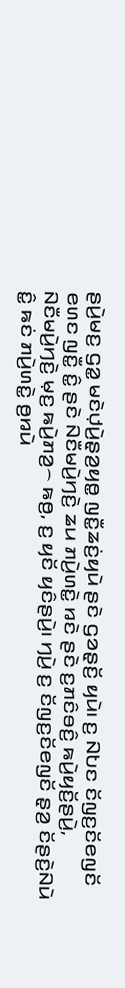ꤔꤣꤧ꤬ꤗꤢ꤬ ꤞꤤ꤭ ꤗꤢꤧꤓ꤫ꤣꤧ꤬ꤔ꤫ꤤ꤬ꤟꤥ꤭ ꤜꤢꤪ꤭ꤘꤢꤦ꤬ꤟꤣꤧ ꤔꤢꤧ ꤞꤤꤔ꤫ꤢꤩ꤬ ꤟꤣꤧ꤯ ꤢ꤬ ꤡꤝꤢ ꤢꤩꤜꤢ꤬ꤢꤩꤕꤜꤢꤩ ꤕꤛꤢ ꤜꤢꤪ꤭ ꤢꤨ꤭ ꤔꤢꤧ ꤡꤢꤪꤗꤣꤧ꤬ꤚꤢꤧ꤬ ꤘꤣ ꤊꤣꤧ꤬ꤛꤢꤧ꤭ ꤙꤢꤧ ꤔꤢꤧ ꤢ꤬ꤊꤢꤨꤋꤢꤨ꤬ ꤒꤣꤧ꤬ꤟꤢꤩ꤬ꤔꤣꤧ꤬, ꤡꤢꤪꤗꤣꤧ꤬ꤚꤢꤧ꤬ ꤗ꤫ꤢ꤬ ꤒꤣꤧ꤬ꤊꤤ꤬꤮ ꤒꤥ꤬, ꤢ꤬ ꤟꤢꤩ ꤟꤢꤨꤔꤣꤧ꤬꤯ ꤚꤣꤧ꤬ ꤢ꤬ ꤢꤩꤜꤢ꤬ꤢꤩꤕꤜꤢꤩ ꤔ꤫ꤤ꤬ ꤢꤩꤔꤢꤧ꤬ꤡꤣꤧ ꤢꤨ꤭ ꤒꤢꤦ ꤊꤣꤧ꤬ꤛꤢꤧ꤭ ꤥ꤬ꤙꤣꤧ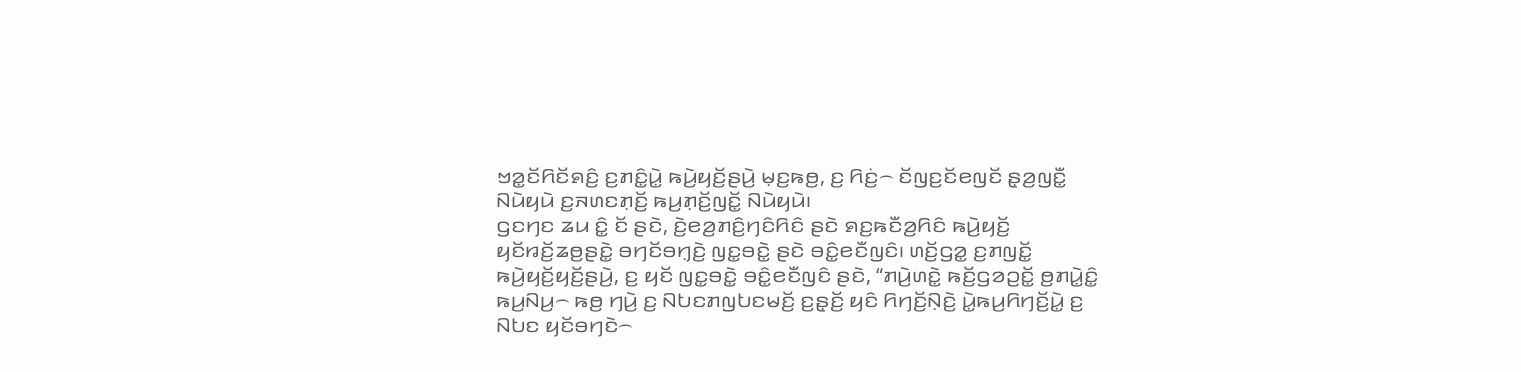ꤠꤤ꤭ꤢꤩꤖꤢꤩꤎꤢꤨ꤬ ꤢ꤬ꤊꤢꤨ꤭ꤣꤧ꤭ ꤒꤣꤧ꤬ꤟꤢꤩ꤬ꤔꤣꤧ꤬ ꤗ꤫ꤢ꤬ꤒꤥ꤬, ꤢ꤬ ꤖꤢꤦ꤬꤮ ꤢꤩꤜꤢ꤬ꤢꤩꤕꤜꤢꤩ ꤔ꤫ꤤ꤬ꤜꤢꤪ꤭ ꤡꤣꤧꤟꤣꤧ ꤢ꤬ꤏꤛꤢꤊ꤫ꤢꤩ꤬ ꤒꤣ꤬ꤊ꤫ꤢꤩ꤬ꤜꤢꤩ꤭ ꤡꤣꤧꤟꤣꤧ꤯
ꤞꤢꤚꤢ ꤘꤣ ꤢꤨ꤭ ꤢꤩ ꤔꤢꤧ, ꤢꤧ꤬ꤕꤤ꤬ꤊꤢꤨ꤬ꤚꤢꤨꤖꤢꤨ ꤔꤢꤧ ꤎꤢ꤬ꤒꤢꤪꤤ꤬ꤖꤢꤨ ꤒꤣꤧ꤬ꤟꤢꤩ꤬ ꤟꤢꤩꤙꤢꤩ꤬ꤘꤥ꤬ꤔꤢꤧ꤭ ꤋꤚꤢꤩꤋꤚ꤫ꤢꤧ꤬ ꤜꤢ꤭ꤋꤢꤧ꤭ ꤔꤢꤧ ꤋꤢꤨ꤭ꤕꤢꤪꤜꤢꤨ꤯ ꤛꤢꤩ꤬ꤞꤤ꤭ ꤢ꤬ꤊꤜꤢꤩ꤭ ꤒꤣꤧ꤬ꤟꤢꤩ꤬ꤟꤢꤩ꤬ꤔꤣꤧ꤬, ꤢ꤬ ꤟꤢꤩ ꤜꤢ꤭ꤋꤢꤧ꤭ ꤋꤢꤨ꤭ꤕꤢꤪꤜꤢꤨ ꤔꤢꤧ, “ꤊꤣꤧ꤬ꤛꤢꤧ꤭ ꤒꤢꤩ꤬ꤞꤤꤑꤢꤩ꤭ ꤥ꤬ꤊꤣꤧ꤭ꤢꤨ꤭ ꤒꤣ꤬ꤡꤣ꤬꤮ ꤒꤥ꤬ ꤚꤣꤧ꤬ ꤢ꤬ ꤡꤝꤢꤊꤜꤝꤢꤗꤢꤩ꤬ ꤢ꤬ꤔ꤫ꤢꤩ꤬ ꤟꤢꤨ ꤖꤚꤢꤩ꤬ꤡ꤫ꤢꤧ꤬ ꤣꤧ꤭ꤒꤣ꤬ꤖꤚꤢꤩ꤬ꤣꤧ꤭ ꤢ꤬ ꤡꤝꤢ ꤟꤢꤩꤋꤚꤢꤧ꤮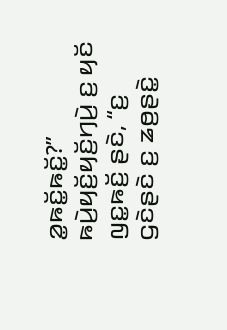ꤤ꤭ꤒꤢꤩ꤭ꤒꤢꤩ꤭?” ꤒꤣꤧ꤬ꤟꤢꤩ꤬ꤟꤢꤩ꤬ꤚꤣꤧ꤬ ꤢ꤬ ꤟꤢꤩ ꤜꤢ꤭ꤒꤢꤩ꤬ ꤔꤢꤧ, “ꤢ꤬ ꤞꤢꤧꤔꤢꤧ ꤢ꤬ ꤘꤥ꤬ꤔꤢꤧ꤭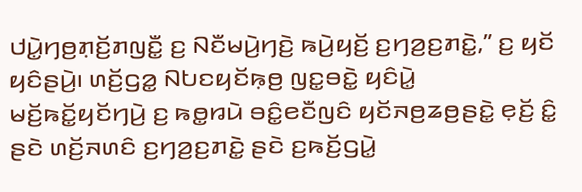ꤓꤣꤧ꤭ꤚꤥ꤬ꤊ꤫ꤢꤩ꤬ꤊꤜꤢꤪ꤭ ꤢ꤬ ꤡꤢꤪꤗꤣꤧ꤬ꤚꤢꤧ꤬ ꤒꤣꤧ꤬ꤟꤢꤩ꤬ ꤢ꤬ꤚꤤ꤬ꤢ꤬ꤊꤢꤧ꤭,” ꤢ꤬ ꤟꤢꤩ ꤟꤢꤨꤔꤣꤧ꤬꤯ ꤛꤢꤩ꤬ꤞꤤ꤭ ꤡꤝꤢꤟꤢꤩꤒ꤫ꤥ꤬ ꤜꤢ꤭ꤋꤢꤧ꤭ ꤟꤢꤨꤣꤧ꤭ ꤗꤢꤩ꤬ꤒꤢꤩ꤭ꤟꤢꤩꤚꤣꤧ꤬ ꤢ꤬ ꤒꤥ꤭ꤙꤣꤧ ꤋꤢꤨ꤭ꤕꤢꤪꤜꤢꤨ ꤟꤢꤩꤏꤥ꤬ꤘꤥ꤬ꤔꤢꤧ꤭ ꤕ꤫ꤢꤩ꤬ ꤢꤨ꤭ ꤔꤢꤧ ꤛꤢꤩ꤬ꤏꤛꤢꤨ ꤢ꤬ꤚꤤ꤬ꤢ꤬ꤊꤢꤧ꤭ ꤔꤢꤧ ꤢ꤬ꤒꤢꤩ꤬ꤞꤣꤧ꤭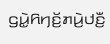ꤞꤣꤧ꤭ꤖꤚꤢꤩ꤬ꤊꤣꤧ꤬ꤓꤢꤪ꤬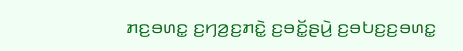ꤊꤢ꤬ꤋꤛꤢ꤭ ꤢ꤬ꤚꤤ꤬ꤢ꤬ꤊꤢꤧ꤭ ꤢ꤬ꤋꤢꤩ꤭ꤔꤣꤧ꤬ ꤢ꤬ꤋꤝꤢ꤬ꤢ꤬ꤋꤛꤢ꤭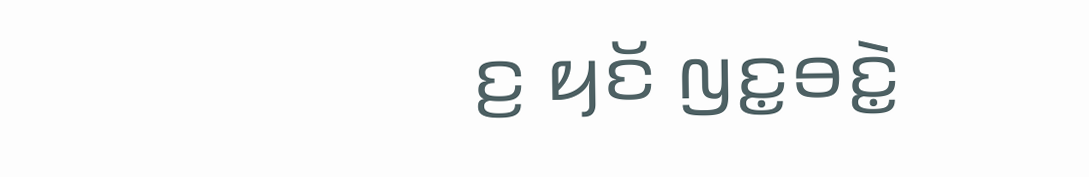ꤢ꤬ ꤟꤢꤩ ꤜꤢ꤭ꤋꤢꤧ꤭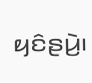ꤟꤢꤨꤔꤣꤧ꤬꤯